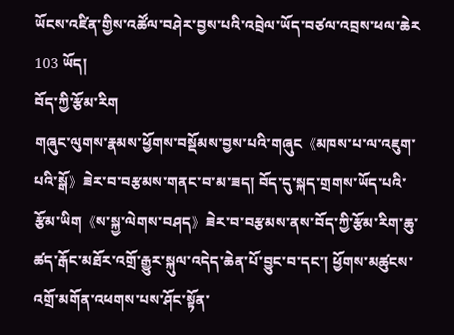ཡོངས་འཛིན་གྱིས་འཚོལ་བཤེར་བྱས་པའི་འབྲེལ་ཡོད་བཙལ་འབྲས་ཕལ་ཆེར 103 ཡོད།
བོད་ཀྱི་རྩོམ་རིག
གཞུང་ལུགས་རྣམས་ཕྱོགས་བསྡོམས་བྱས་པའི་གཞུང《མཁས་པ་ལ་འཇུག་པའི་སྒོ》ཟེར་བ་བརྩམས་གནང་བ་མ་ཟད། བོད་དུ་སྐད་གྲགས་ཡོད་པའི་རྩོམ་ཡིག《ས་སྐྱ་ལེགས་བཤད》ཟེར་བ་བརྩམས་ནས་བོད་ཀྱི་རྩོམ་རིག་ཆུ་ཚད་རྒོང་མཐོར་འགྲོ་རྒྱུར་སྐུལ་འདེད་ཆེན་པོ་བྱུང་བ་དང་། ཕྱོགས་མཚུངས་འགྲོ་མགོན་འཕགས་པས་ཤོང་སྟོན་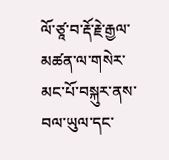ལོ་ཙཱ་བ་རྡོ་རྗེ་རྒྱལ་མཚན་ལ་གསེར་མང་པོ་བསྐུར་ནས་བལ་ཡུལ་དང་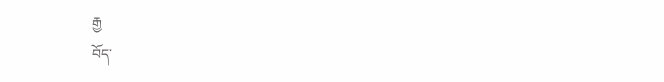རྒྱ
བོད་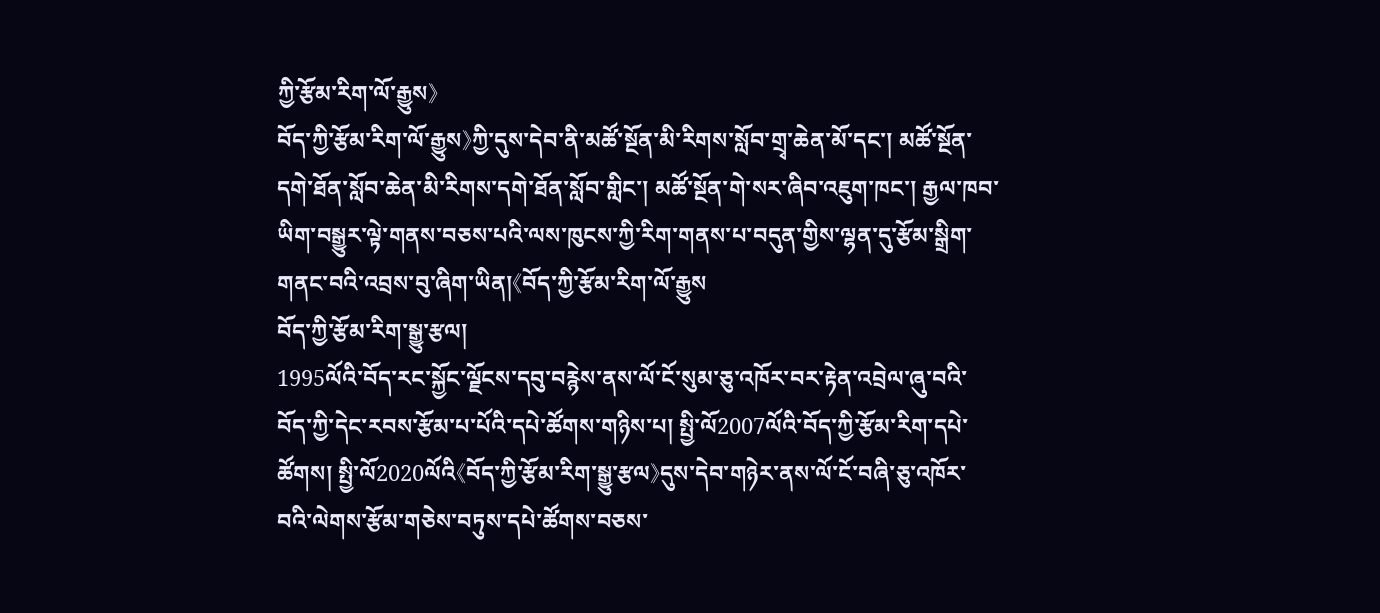ཀྱི་རྩོམ་རིག་ལོ་རྒྱུས》
བོད་ཀྱི་རྩོམ་རིག་ལོ་རྒྱུས》ཀྱི་དུས་དེབ་ནི་མཚོ་སྔོན་མི་རིགས་སློབ་གྲྭ་ཆེན་མོ་དང་། མཚོ་སྔོན་དགེ་ཐོན་སློབ་ཆེན་མི་རིགས་དགེ་ཐོན་སློབ་གླིང་། མཚོ་སྔོན་གེ་སར་ཞིབ་འཇུག་ཁང་། རྒྱལ་ཁབ་ཡིག་བསྒྱུར་ལྟེ་གནས་བཅས་པའི་ལས་ཁུངས་ཀྱི་རིག་གནས་པ་བདུན་གྱིས་ལྷན་དུ་རྩོམ་སྒྲིག་གནང་བའི་འབྲས་བུ་ཞིག་ཡིན།《བོད་ཀྱི་རྩོམ་རིག་ལོ་རྒྱུས
བོད་ཀྱི་རྩོམ་རིག་སྒྱུ་རྩལ།
1995ལོའི་བོད་རང་སྐྱོང་ལྗོངས་དབུ་བརྙེས་ནས་ལོ་ངོ་སུམ་ཅུ་འཁོར་བར་རྟེན་འབྲེལ་ཞུ་བའི་བོད་ཀྱི་དེང་རབས་རྩོམ་པ་པོའི་དཔེ་ཚོགས་གཉིས་པ། སྤྱི་ལོ2007ལོའི་བོད་ཀྱི་རྩོམ་རིག་དཔེ་ཚོགས། སྤྱི་ལོ2020ལོའི《བོད་ཀྱི་རྩོམ་རིག་སྒྱུ་རྩལ》དུས་དེབ་གཉེར་ནས་ལོ་ངོ་བཞི་ཅུ་འཁོར་བའི་ལེགས་རྩོམ་གཅེས་བཏུས་དཔེ་ཚོགས་བཅས་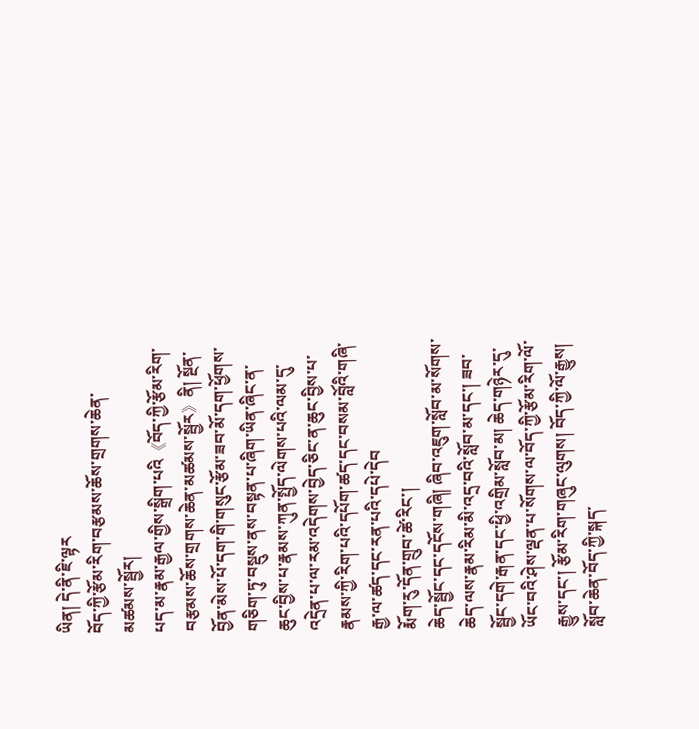ཡིན། དེ་ནི་ཇི་ལྟར
བོད་ཀྱི་རྩོམ་རིག་བརྩམས་ཆོས་གྲགས་ཆེན་མཚམས་སྦྱོར།
པད་མ་རྣམ་རྒྱལ་གྱིས་སྒྲིག་པའི《བོད་ཀྱི་རྩོམ་རིག་བརྩམས་ཆོས་གྲགས་ཆེན་མཚམས་སྦྱོར》ནི། སྔོན་བྱོན་མེས་པོ་དག་གི་གསུང་རྩོམ་ཟབ་མོ་དག་ཕྱོགས་གཅིག་ཏུ་བསྡུས་ནས་བསྟན་པ་ཞིག་ཡིན་ཞིང་ན་ཆུང་བྱིས་པ་རྣམས་ཀུན་སྤྱོད་ལེགས་པའི་ལམ་དུ་འདྲེན་པ་ལ་རམ་འདེགས་བྱེད་ཅིང་ན་ཆུང་བྱིས་པ་རྣམས་ཀྱི་རིག་པའི་དཔོག་ཚད་དང་བསམ་བློའི་གཞི་རྒྱ་ལ་ཚད་དང་རན་པའི་དཔེ་དེབ
རྨོག་རུ་དོན་གྲུབ་ཚེ་རིང་།
ཆེད་སྦྱོང་དང་དངོས་གཞི། ཞིབ་འཇུག་སློབ་མ་སོགས་ཆེད་ལས་རྣམ་རིམ་མི་འདྲ་བའི་སློབ་མ་དང་། ཟབ་སྦྱོང་དགེ་རྒན་དང་ཕྱི་འགྲིམ་སློབ་མ། ཆེད་གཉེར་དུ་ཡོང་བའི་ཤེས་ལྡན་པ་སོགས་ལ་བོད་ཀྱི་རྩོམ་རིག་ལོ་རྒྱུས་དང་། རྩོམ་རིག་གཞུང་ལུགས། བོད་ཀྱི་ལོ་རྒྱུས། སློབ་ཆེན་བོད་ཀྱི་སྐད་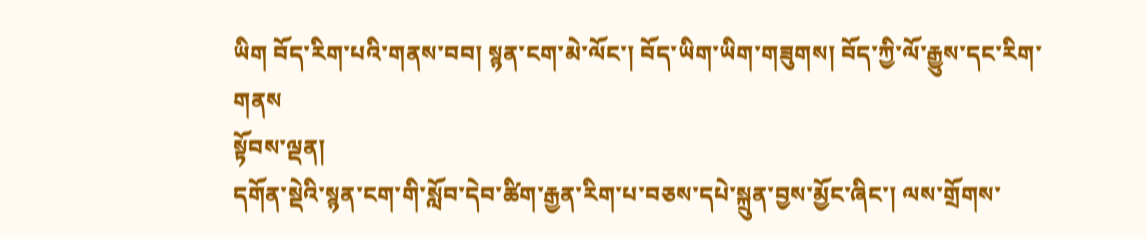ཡིག བོད་རིག་པའི་གནས་བབ། སྙན་ངག་མེ་ལོང་། བོད་ཡིག་ཡིག་གཟུགས། བོད་ཀྱི་ལོ་རྒྱུས་དང་རིག་གནས
སྟོབས་ལྡན།
དགོན་སྡེའི་སྙན་ངག་གི་སློབ་དེབ་ཚིག་རྒྱན་རིག་པ་བཅས་དཔེ་སྐྲུན་བྱས་མྱོང་ཞིང་། ལས་གྲོགས་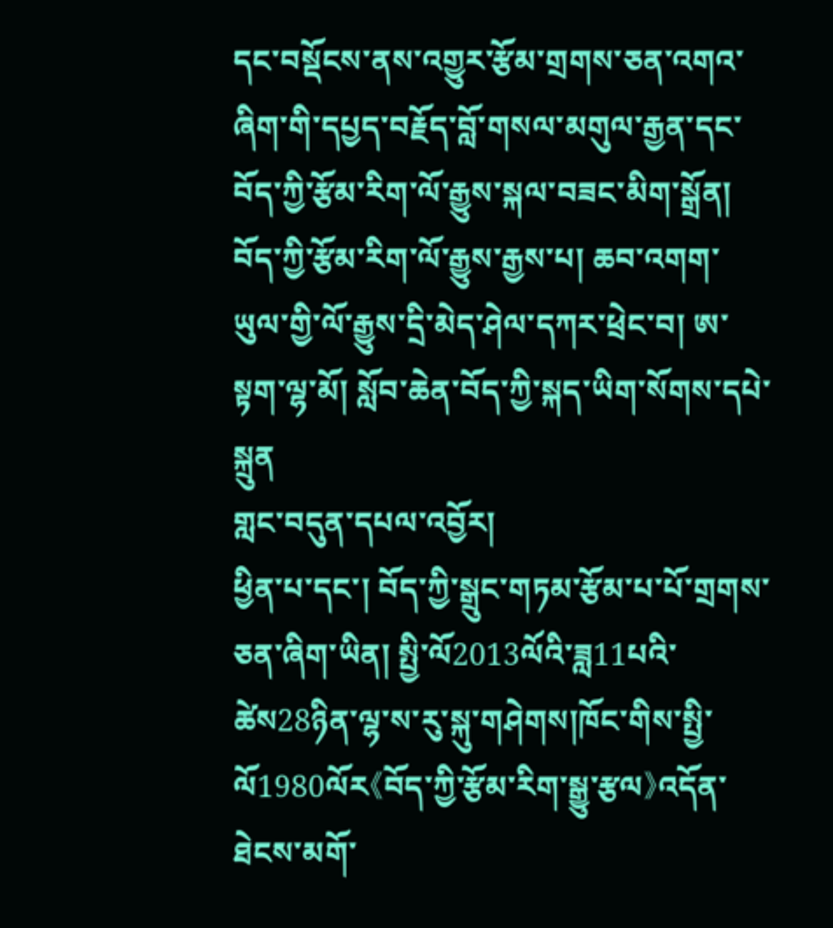དང་བསྡོངས་ནས་འགྱུར་རྩོམ་གྲགས་ཅན་འགའ་ཞིག་གི་དཔྱད་བརྗོད་བློ་གསལ་མགུལ་རྒྱན་དང་བོད་ཀྱི་རྩོམ་རིག་ལོ་རྒྱུས་སྐལ་བཟང་མིག་སྒྲོན། བོད་ཀྱི་རྩོམ་རིག་ལོ་རྒྱུས་རྒྱས་པ། ཆབ་འགག་ཡུལ་གྱི་ལོ་རྒྱུས་དྲི་མེད་ཤེལ་དཀར་ཕྲེང་བ། ཨ་སྟག་ལྷ་མོ། སློབ་ཆེན་བོད་ཀྱི་སྐད་ཡིག་སོགས་དཔེ་སྐྲུན
གླང་བདུན་དཔལ་འབྱོར།
ཕྱིན་པ་དང་། བོད་ཀྱི་སྒྲུང་གཏམ་རྩོམ་པ་པོ་གྲགས་ཅན་ཞིག་ཡིན། སྤྱི་ལོ2013ལོའི་ཟླ11པའི་ཚེས28ཉིན་ལྷ་ས་རུ་སྐུ་གཤེགས།ཁོང་གིས་སྤྱི་ལོ1980ལོར《བོད་ཀྱི་རྩོམ་རིག་སྒྱུ་རྩལ》འདོན་ཐེངས་མགོ་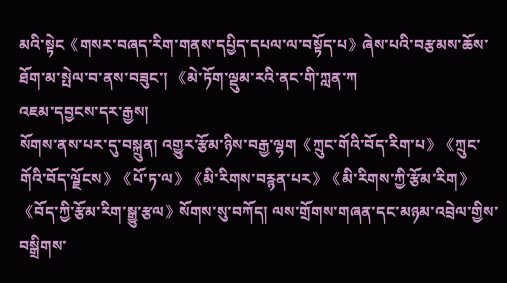མའི་སྟེང《གསར་བཞད་རིག་གནས་དཔྱིད་དཔལ་ལ་བསྟོད་པ》ཞེས་པའི་བརྩམས་ཆོས་ཐོག་མ་སྤེལ་བ་ནས་བཟུང་། 《མེ་ཏོག་ལྡུམ་རའི་ནང་གི་ཀླན་ཀ
འཇམ་དབྱངས་དར་རྒྱས།
སོགས་ནས་པར་དུ་བསྐྲུན། འགྱུར་རྩོམ་ཉིས་བརྒྱ་ལྷག《ཀྲུང་གོའི་བོད་རིག་པ》《ཀྲུང་གོའི་བོད་ལྗོངས》《པོ་ཏ་ལ》《མི་རིགས་བརྙན་པར》《མི་རིགས་ཀྱི་རྩོམ་རིག》《བོད་ཀྱི་རྩོམ་རིག་སྒྱུ་རྩལ》སོགས་སུ་བཀོད། ལས་གྲོགས་གཞན་དང་མཉམ་འབྲེལ་གྱིས་བསྒྲིགས་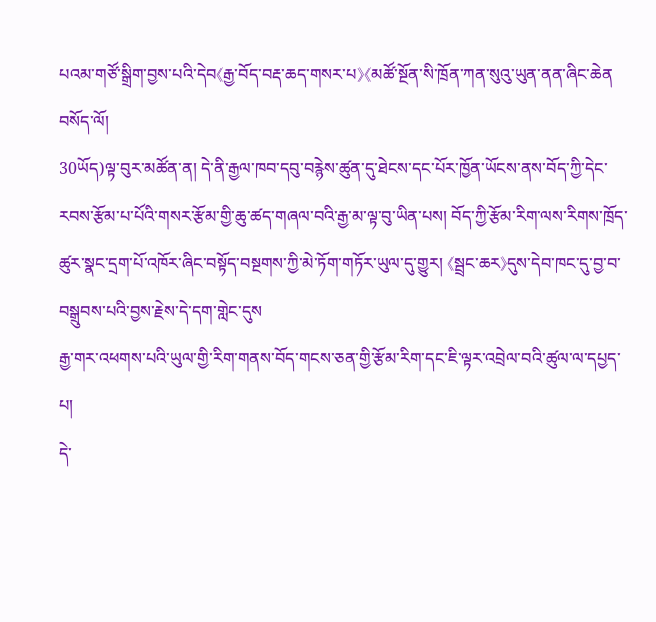པའམ་གཙོ་སྒྲིག་བྱས་པའི་དེབ《རྒྱ་བོད་བརྡ་ཆད་གསར་པ》《མཚོ་སྔོན་སི་ཁྲོན་ཀན་སུའུ་ཡུན་ནན་ཞིང་ཆེན
བསོད་ལོ།
30ཡོད)ལྟ་བུར་མཚོན་ན། དེ་ནི་རྒྱལ་ཁབ་དབུ་བརྙེས་ཚུན་དུ་ཐེངས་དང་པོར་ཁྱོན་ཡོངས་ནས་བོད་ཀྱི་དེང་རབས་རྩོམ་པ་པོའི་གསར་རྩོམ་གྱི་ཆུ་ཚད་གཞལ་བའི་རྒྱ་མ་ལྟ་བུ་ཡིན་པས། བོད་ཀྱི་རྩོམ་རིག་ལས་རིགས་ཁྲོད་ཚུར་སྣང་དྲག་པོ་འཁོར་ཞིང་བསྟོད་བསྔགས་ཀྱི་མེ་ཏོག་གཏོར་ཡུལ་དུ་གྱུར། 《སྦྲང་ཆར》དུས་དེབ་ཁང་དུ་བྱ་བ་བསྒྲུབས་པའི་བྱས་རྗེས་དེ་དག་གླེང་དུས
རྒྱ་གར་འཕགས་པའི་ཡུལ་གྱི་རིག་གནས་བོད་གངས་ཅན་གྱི་རྩོམ་རིག་དང་ཇི་ལྟར་འབྲེལ་བའི་ཚུལ་ལ་དཔྱད་པ།
དེ་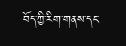བོད་ཀྱི་རིག་གནས་དང་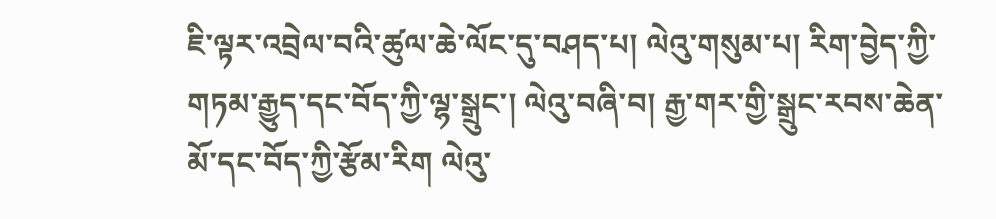ཇི་ལྟར་འབྲེལ་བའི་ཚུལ་ཆེ་ལོང་དུ་བཤད་པ། ལེའུ་གསུམ་པ། རིག་བྱེད་ཀྱི་གཏམ་རྒྱུད་དང་བོད་ཀྱི་ལྷ་སྒྲུང་། ལེའུ་བཞི་བ། རྒྱ་གར་གྱི་སྒྲུང་རབས་ཆེན་མོ་དང་བོད་ཀྱི་རྩོམ་རིག ལེའུ་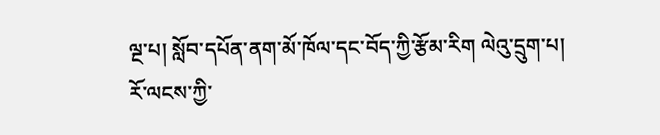ལྔ་པ། སློབ་དཔོན་ནག་མོ་ཁོལ་དང་བོད་ཀྱི་རྩོམ་རིག ལེའུ་དྲུག་པ། རོ་ལངས་ཀྱི་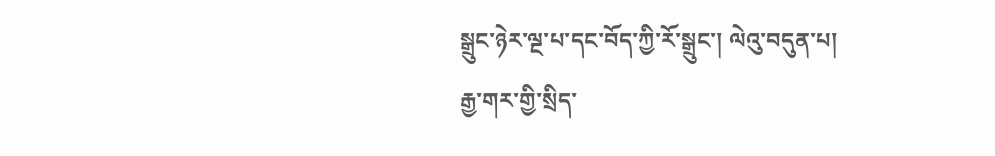སྒྲུང་ཉེར་ལྔ་པ་དང་བོད་ཀྱི་རོ་སྒྲུང་། ལེའུ་བདུན་པ། རྒྱ་གར་གྱི་སྲིད་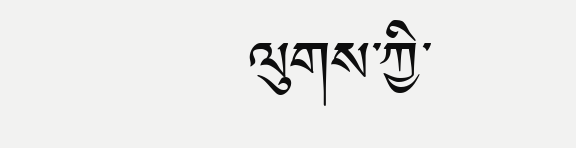ལུགས་ཀྱི་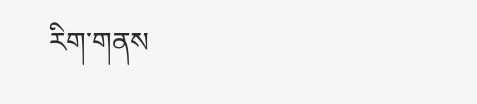རིག་གནས